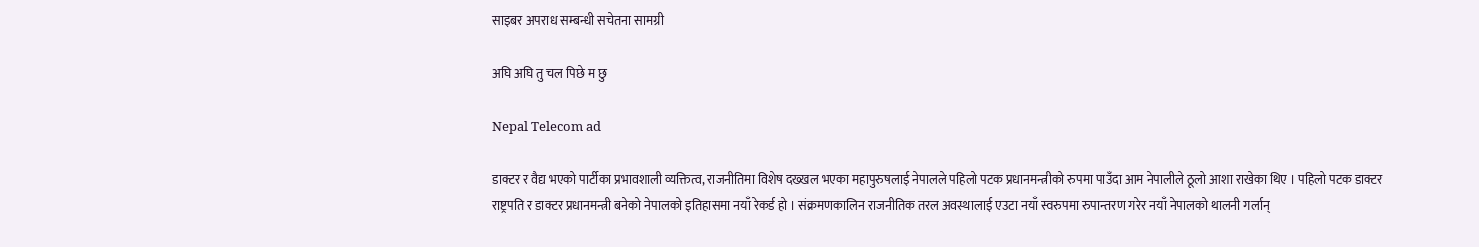साइबर अपराध सम्बन्धी सचेतना सामग्री

अघि अघि तु चल पिछे म छु

Nepal Telecom ad

डाक्टर र वैद्य भएको पार्टीका प्रभावशाली व्यक्तित्व, राजनीतिमा विशेष दख्खल भएका महापुरुषलाई नेपालले पहिलो पटक प्रधानमन्त्रीको रुपमा पाउँदा आम नेपालीले ठूलो आशा राखेका थिए । पहिलो पटक डाक्टर राष्ट्रपति र डाक्टर प्रधानमन्त्री बनेको नेपालको इतिहासमा नयाँ रेकर्ड हो । संक्रमणकालिन राजनीतिक तरल अवस्थालाई एउटा नयाँ स्वरुपमा रुपान्तरण गरेर नयाँ नेपालको थालनी गर्लान्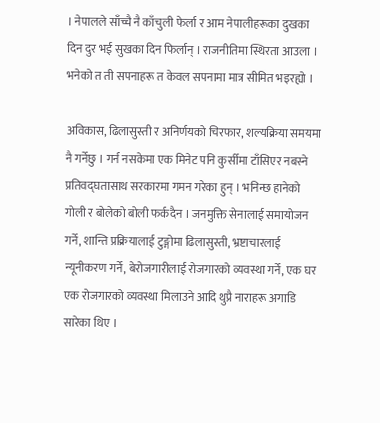। नेपालले साँच्चै नै काँचुली फेर्ला र आम नेपालीहरूका दुखका दिन दुर भई सुखका दिन फिर्लान् । राजनीतिमा स्थिरता आउला । भनेको त ती सपनाहरू त केवल सपनामा मात्र सीमित भइरह्यो ।

अविकास, ढिलासुस्ती र अनिर्णयको चिरफार, शल्यक्रिया समयमा नै गर्नेछु । गर्न नसकेमा एक मिनेट पनि कुर्सीमा टाँसिएर नबस्ने प्रतिवद्घतासाथ सरकारमा गमन गरेका हुन् । भनिन्छ हानेको गोली र बोलेको बोली फर्कदैन । जनमुक्ति सेनालाई समायोजन गर्ने, शान्ति प्रक्रियालाई टुङ्गोमा ढिलासुस्ती, भ्रष्टाचारलाई न्यूनीकरण गर्ने, बेरोजगारीलाई रोजगारको व्यवस्था गर्ने, एक घर एक रोजगारको व्यवस्था मिलाउने आदि थुप्रै नाराहरू अगाडि सारेका थिए ।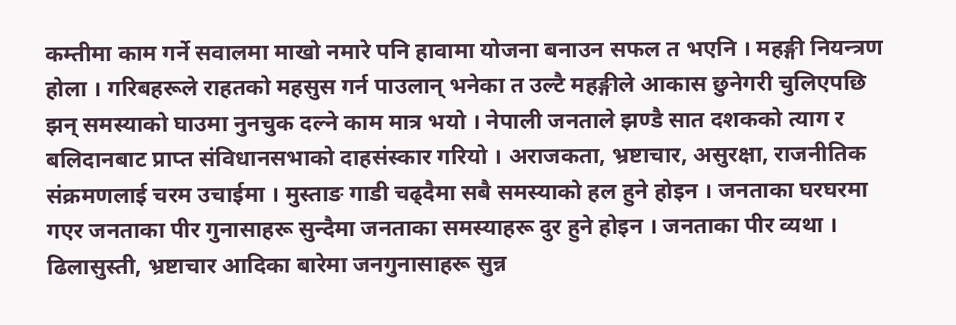कम्तीमा काम गर्ने सवालमा माखो नमारे पनि हावामा योजना बनाउन सफल त भएनि । महङ्गी नियन्त्रण होला । गरिबहरूले राहतको महसुस गर्न पाउलान् भनेका त उल्टै महङ्गीले आकास छुनेगरी चुलिएपछि झन् समस्याको घाउमा नुनचुक दल्ने काम मात्र भयो । नेपाली जनताले झण्डै सात दशकको त्याग र बलिदानबाट प्राप्त संविधानसभाको दाहसंस्कार गरियो । अराजकता, भ्रष्टाचार, असुरक्षा, राजनीतिक संक्रमणलाई चरम उचाईमा । मुस्ताङ गाडी चढ्दैमा सबै समस्याको हल हुने होइन । जनताका घरघरमा गएर जनताका पीर गुनासाहरू सुन्दैमा जनताका समस्याहरू दुर हुने होइन । जनताका पीर व्यथा । ढिलासुस्ती, भ्रष्टाचार आदिका बारेमा जनगुनासाहरू सुन्न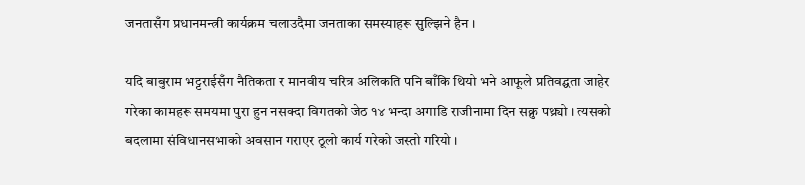जनतासँग प्रधानमन्त्री कार्यक्रम चलाउदैमा जनताका समस्याहरू सुल्झिने हैन ।

यदि बाबुराम भट्टराईसँग नैतिकता र मानवीय चरित्र अलिकति पनि बाँकि थियो भने आफूले प्रतिवद्घता जाहेर गरेका कामहरू समयमा पुरा हुन नसक्दा विगतको जेठ १४ भन्दा अगाडि राजीनामा दिन सक्नु पथ्र्यो । त्यसको बदलामा संविधानसभाको अवसान गराएर ठूलो कार्य गरेको जस्तो गरियो ।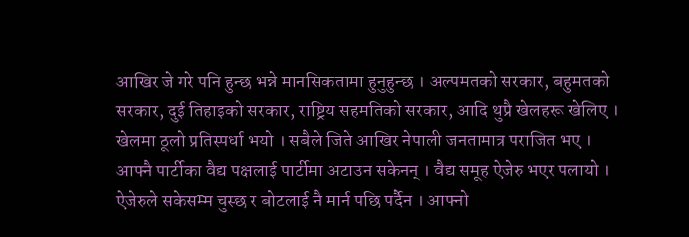आखिर जे गरे पनि हुन्छ भन्ने मानसिकतामा हुनुहुन्छ । अल्पमतको सरकार, बहुमतको सरकार, दुई तिहाइको सरकार, राष्ट्रिय सहमतिको सरकार, आदि थुप्रै खेलहरू खेलिए । खेलमा ठूलो प्रतिस्पर्धा भयो । सबैले जिते आखिर नेपाली जनतामात्र पराजित भए । आफ्नै पार्टीका वैद्य पक्षलाई पार्टीमा अटाउन सकेनन् । वैद्य समूह ऐजेरु भएर पलायो । ऐजेरुले सकेसम्म चुस्छ र बोटलाई नै मार्न पछि पर्दैन । आफ्नो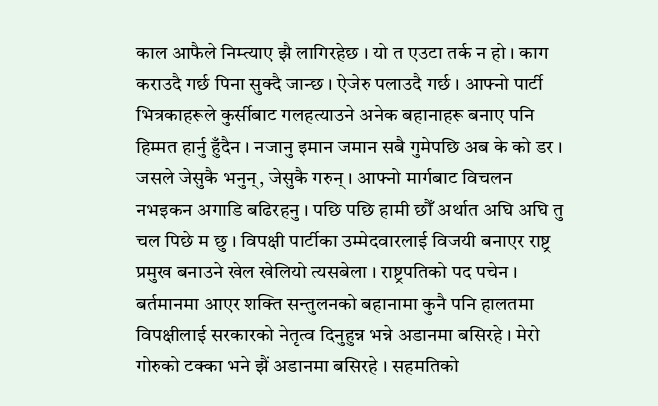काल आफैले निम्त्याए झै लागिरहेछ । यो त एउटा तर्क न हो । काग कराउदै गर्छ पिना सुक्दै जान्छ । ऐजेरु पलाउदै गर्छ । आफ्नो पार्टी भित्रकाहरूले कुर्सीबाट गलहत्याउने अनेक बहानाहरू बनाए पनि हिम्मत हार्नु हुँदैन । नजानु इमान जमान सबै गुमेपछि अब के को डर । जसले जेसुकै भनुन्, जेसुकै गरुन् । आफ्नो मार्गबाट विचलन नभइकन अगाडि बढिरहनु । पछि पछि हामी छौँ अर्थात अघि अघि तु चल पिछे म छु । विपक्षी पार्टीका उम्मेदवारलाई विजयी बनाएर राष्ट्र प्रमुख बनाउने खेल खेलियो त्यसबेला । राष्ट्रपतिको पद पचेन । बर्तमानमा आएर शक्ति सन्तुलनको बहानामा कुनै पनि हालतमा विपक्षीलाई सरकारको नेतृत्व दिनुहुन्न भन्ने अडानमा बसिरहे । मेरो गोरुको टक्का भने झैं अडानमा बसिरहे । सहमतिको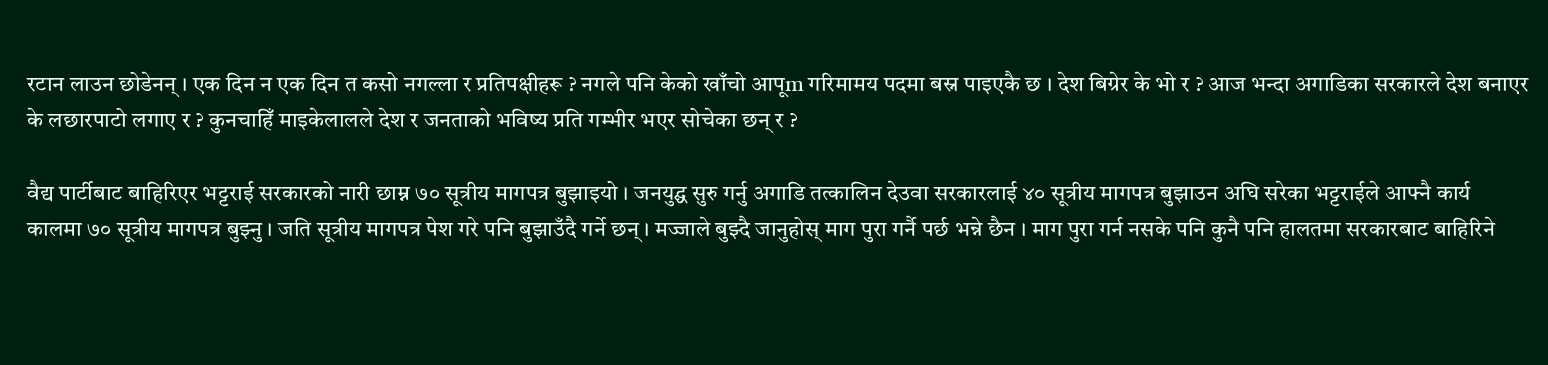रटान लाउन छोडेनन् । एक दिन न एक दिन त कसो नगल्ला र प्रतिपक्षीहरू ? नगले पनि केको खाँचो आपूm गरिमामय पदमा बस्न पाइएकै छ । देश बिग्रेर के भो र ? आज भन्दा अगाडिका सरकारले देश बनाएर के लछारपाटो लगाए र ? कुनचाहिँ माइकेलालले देश र जनताको भविष्य प्रति गम्भीर भएर सोचेका छन् र ?

वैद्य पार्टीबाट बाहिरिएर भट्टराई सरकारको नारी छाम्न ७० सूत्रीय मागपत्र बुझाइयो । जनयुद्घ सुरु गर्नु अगाडि तत्कालिन देउवा सरकारलाई ४० सूत्रीय मागपत्र बुझाउन अघि सरेका भट्टराईले आफ्नै कार्य कालमा ७० सूत्रीय मागपत्र बुझ्नु । जति सूत्रीय मागपत्र पेश गरे पनि बुझाउँदै गर्ने छन् । मज्जाले बुझ्दै जानुहोस् माग पुरा गर्नै पर्छ भन्ने छैन । माग पुरा गर्न नसके पनि कुनै पनि हालतमा सरकारबाट बाहिरिने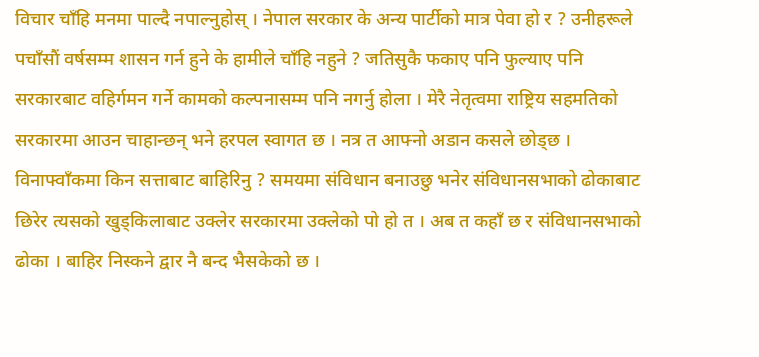विचार चाँहि मनमा पाल्दै नपाल्नुहोस् । नेपाल सरकार के अन्य पार्टीको मात्र पेवा हो र ? उनीहरूले पचाँसौं वर्षसम्म शासन गर्न हुने के हामीले चाँहि नहुने ? जतिसुकै फकाए पनि फुल्याए पनि सरकारबाट वहिर्गमन गर्ने कामको कल्पनासम्म पनि नगर्नु होला । मेरै नेतृत्वमा राष्ट्रिय सहमतिको सरकारमा आउन चाहान्छन् भने हरपल स्वागत छ । नत्र त आफ्नो अडान कसले छोड्छ । विनाफ्वाँकमा किन सत्ताबाट बाहिरिनु ? समयमा संविधान बनाउछु भनेर संविधानसभाको ढोकाबाट छिरेर त्यसको खुड्किलाबाट उक्लेर सरकारमा उक्लेको पो हो त । अब त कहाँ छ र संविधानसभाको ढोका । बाहिर निस्कने द्वार नै बन्द भैसकेको छ ।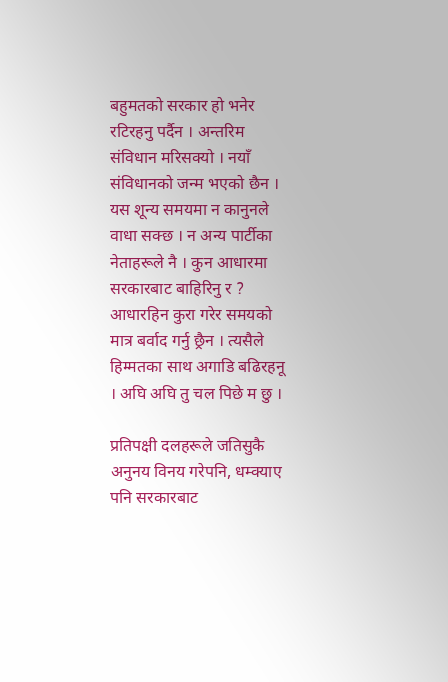बहुमतको सरकार हो भनेर रटिरहनु पर्दैन । अन्तरिम संविधान मरिसक्यो । नयाँ संविधानको जन्म भएको छैन । यस शून्य समयमा न कानुनले वाधा सक्छ । न अन्य पार्टीका नेताहरूले नै । कुन आधारमा सरकारबाट बाहिरिनु र ? आधारहिन कुरा गरेर समयको मात्र बर्वाद गर्नु छ्रैन । त्यसैले हिम्मतका साथ अगाडि बढिरहनू । अघि अघि तु चल पिछे म छु ।

प्रतिपक्षी दलहरूले जतिसुकै अनुनय विनय गरेपनि, धम्क्याए पनि सरकारबाट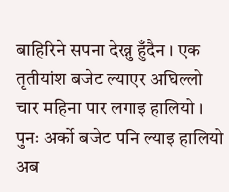बाहिरिने सपना देख्नु हुँदैन । एक तृतीयांश बजेट ल्याएर अघिल्लो चार महिना पार लगाइ हालियो । पुनः अर्को बजेट पनि ल्याइ हालियो अब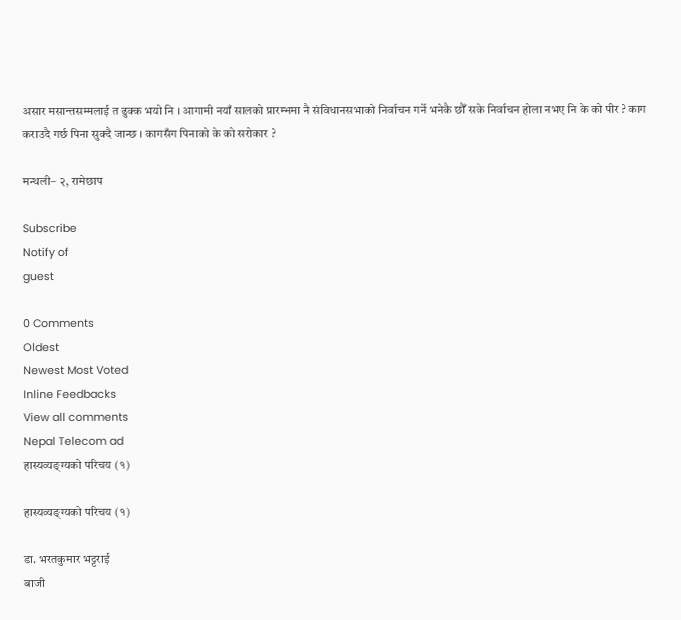असार मसान्तसम्मलाई त ढुक्क भयो नि । आगामी नयाँ सालको प्रारम्भमा नै संविधानसभाको निर्वाचन गर्ने भनेकै छौँ सके निर्वाचन होला नभए नि के को पीर ? काग कराउदै गर्छ पिना सुक्दै जान्छ । कागसँग पिनाको के को सरोकार ?

मन्थली– २, रामेछाप

Subscribe
Notify of
guest

0 Comments
Oldest
Newest Most Voted
Inline Feedbacks
View all comments
Nepal Telecom ad
हास्यव्यङ्ग्यको परिचय (१)

हास्यव्यङ्ग्यको परिचय (१)

डा. भरतकुमार भट्टराई
बाजी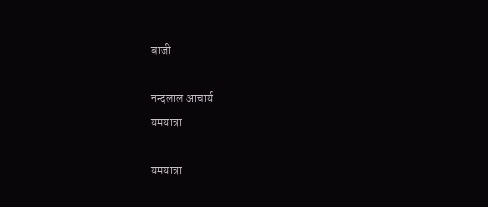बाजी

नन्दलाल आचार्य
यमयात्रा

यमयात्रा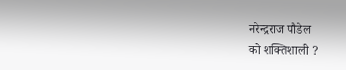नरेन्द्रराज पौडेल
को शक्तिशाली ?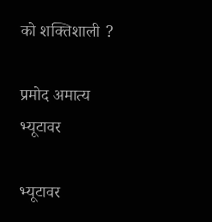को शक्तिशाली ?

प्रमोद अमात्य
भ्यूटावर

भ्यूटावर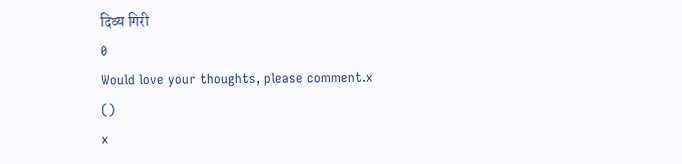दिव्य गिरी
0
Would love your thoughts, please comment.x
()
x